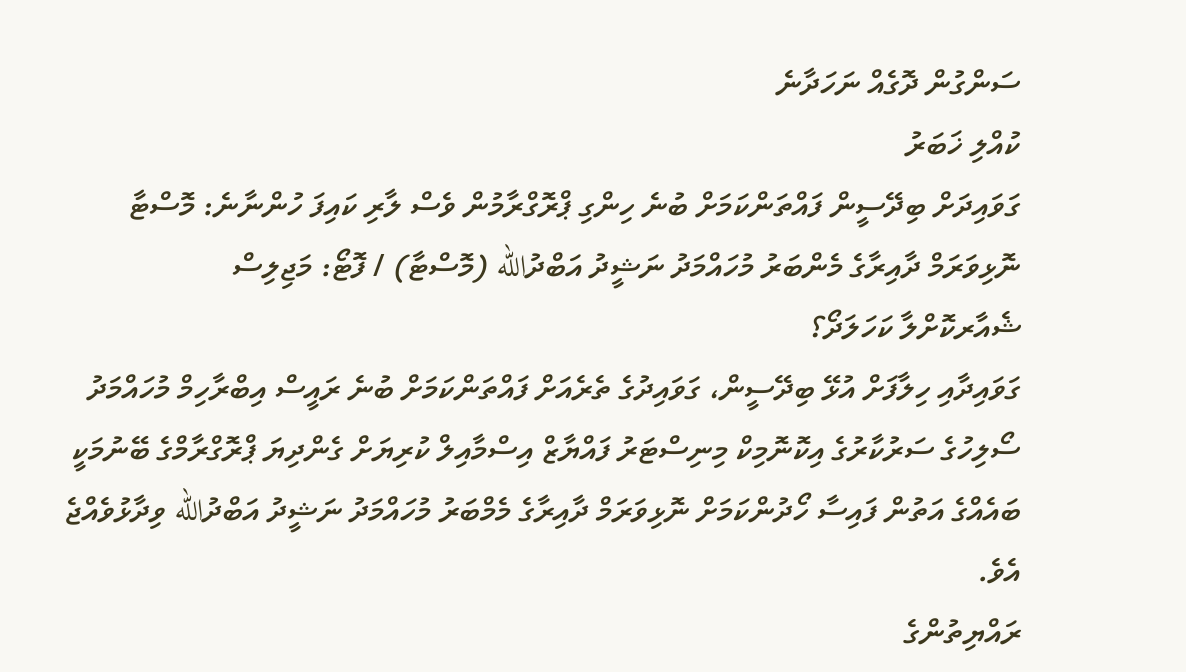ސަންގުން ދޮގެއް ނަހަދާނެ
ކުއްލި ޚަބަރު
ގަވައިދަށް ބިދޭސީން ފައްތަންކަމަށް ބުނެ ހިންގި ޕްރޮގްރާމުން ވެސް ލާރި ކައިފަ ހުންނާނެ: މޮސްޓާ
ނޮޅިވަރަމް ދާއިރާގެ މެންބަރު މުހައްމަދު ނަޝީދު އަބްދުالله (މޮސްޓާ) / ފޮޓޯ: މަޖިލިސް
ޝެއާރކޮށްލާ ކަހަލަދޯ؟
ގަވައިދާއި ހިލާފަށް އުޅޭ ބިދޭސީން، ގަވައިދުގެ ތެރެއަށް ފައްތަންކަމަށް ބުނެ ރައީސް އިބްރާހިމް މުހައްމަދު ސޯލިހުގެ ސަރުކާރުގެ އިކޮނޮމިކް މިނިސްޓަރު ފައްޔާޒް އިސްމާއިލް ކުރިޔަށް ގެންދިޔަ ޕްރޮގްރާމްގެ ބޭނުމަކީ ބައެއްގެ އަތުން ފައިސާ ހޯދުންކަމަށް ނޮޅިވަރަމް ދާއިރާގެ މެމްބަރު މުހައްމަދު ނަޝީދު އަބްދުالله ވިދާޅުވެއްޖެ އެވެ.
ރައްޔިތުންގެ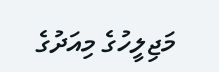މަޖިލީހުގެ މިއަދުގެ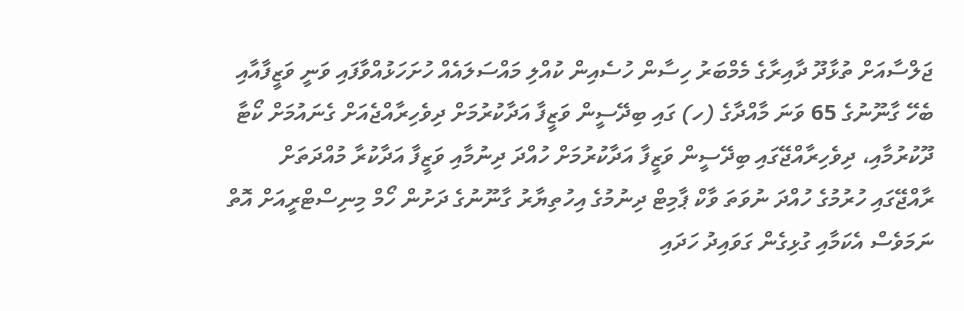ޖަލްސާއަށް ތުޅާދޫ ދާއިރާގެ މެމްބަރު ހިސާން ހުސެއިން ކުއްލި މައްސަލައެއް ހުށަހަޅުއްވާފައި ވަނީ ވަޒީފާއާއި ބެހޭ ގާނޫނުގެ 65 ވަނަ މާއްދާގެ (ހ) ގައި ބިދޭސީން ވަޒީފާ އަދާކުރުމަށް ދިވެހިރާއްޖެއަށް ގެނައުމަށް ކޯޓާ ދޫކުރުމާއި، ދިވެހިރާއްޖޭގައި ބިދޭސީން ވަޒީފާ އަދާކުރުމަށް ހުއްދަ ދިނުމާއި ވަޒީފާ އަދާކުރާ މުއްދަތަށް ރާއްޖޭގައި ހުރުމުގެ ހުއްދަ ނުވަތަ ވާކް ޕާމިޓް ދިނުމުގެ އިހުތިޔާރު ގާނޫނުގެ ދަށުން ހޯމް މިނިސްޓްރީއަށް އޮތް ނަމަވެސް އެކަމާއި ގުޅިގެން ގަވައިދު ހަދައި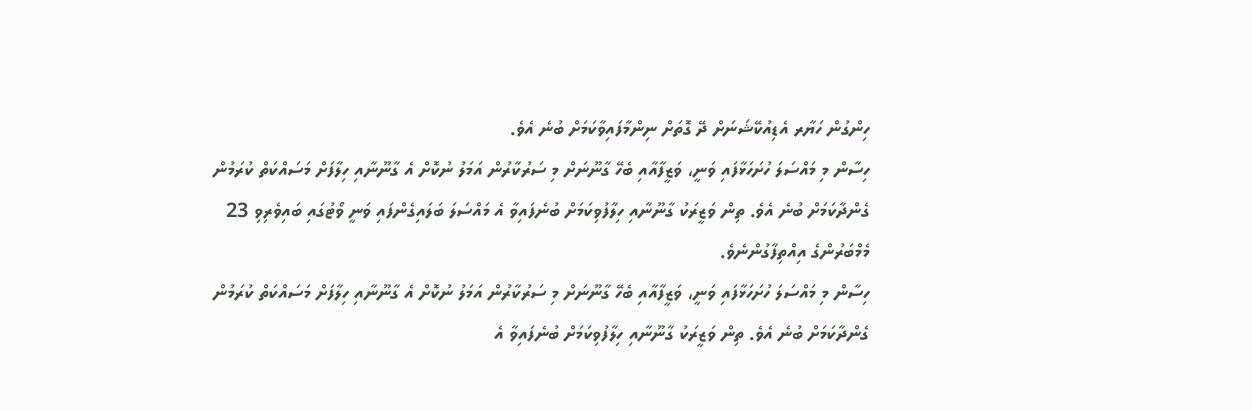ހިންގުން ހަޔާރ އެޑިއުކޭޝަނަށް ދޭ ގޮތަށް ނިންމާފައިވާކަމަށް ބުނެ އެވެ.
ހިސާން މި މައްސަލަ ހުށަހަޅާފައި ވަނީ، ވަޒީފާއާއި ބެހޭ ގާނޫނަށް މި ސަރުކާރުން އަމަލު ނުކޮށް އެ ގާނޫނާއި ހިލާފަށް މަސައްކަތް ކުރަމުން ގެންދާކަމަށް ބުނެ އެވެ. ތިން ވަޒީރަކު ގާނޫނާއި ހިލާފުވިކަމަށް ބުނެފައިވާ އެ މައްސަލަ ބަލައިގެންފައި ވަނީ ވޯޓުގައި ބައިވެރިވި 23 މެމްބަރުންގެ އިއްތިފާގުންނެވެ.
ހިސާން މި މައްސަލަ ހުށަހަޅާފައި ވަނީ، ވަޒީފާއާއި ބެހޭ ގާނޫނަށް މި ސަރުކާރުން އަމަލު ނުކޮށް އެ ގާނޫނާއި ހިލާފަށް މަސައްކަތް ކުރަމުން ގެންދާކަމަށް ބުނެ އެވެ. ތިން ވަޒީރަކު ގާނޫނާއި ހިލާފުވިކަމަށް ބުނެފައިވާ އެ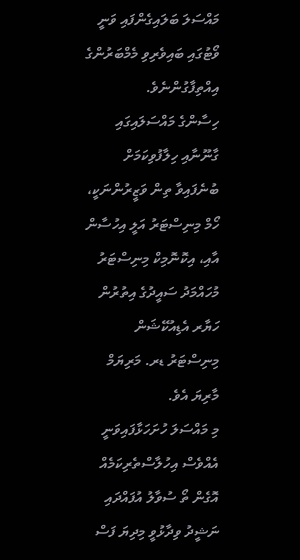މައްސަލަ ބަލައިގެންފައި ވަނީ ވޯޓުގައި ބައިވެރިވި މެމްބަރުންގެ އިއްތިފާގުންނެވެ.
ހިސާންގެ މައްސަލައިގައި ގާނޫނާއި ހިލާފުވިކަމަށް ބުނެފައިވާ ތިން ވަޒީރުންނަކީ، ހޯމް މިނިސްޓަރު އަލީ އިހުސާން އާއި، އިކޮނޮމިކް މިނިސްޓަރު މުހައްމަދު ސައީދުގެ އިތުރުން ހަޔާރ އެޑިއުކޭޝަން މިނިސްޓަރު ޑރ. މަރިޔަމް މާރިޔަ އެވެ.
މި މައްސަލަ ހުށަހަޅާފައިވަނީ އެއްވެސް އިހުލާސްތެރިކަމެއް އޮގެން ތޯ ސުވާލު އުފައްދައި ނަޝީދު ވިދާޅުވީ މިދިޔަ ފަސް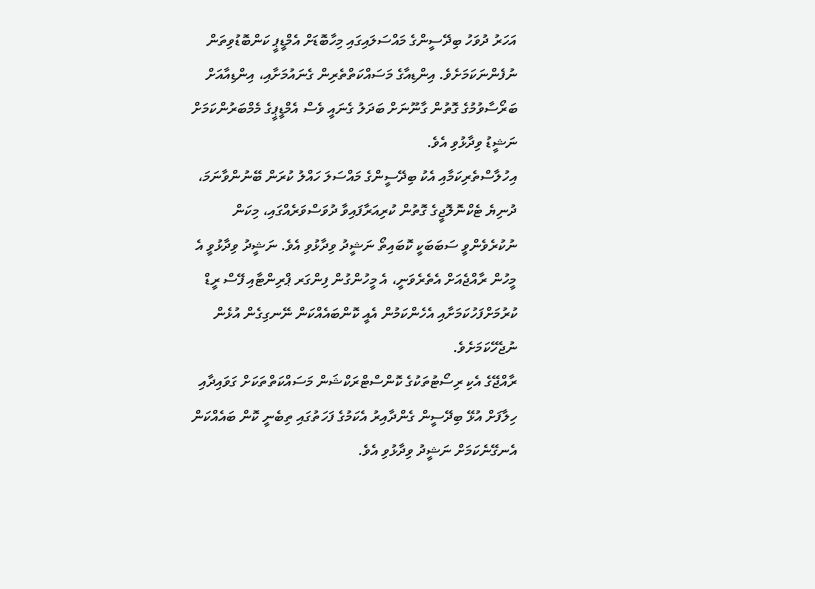އަހަރު ދުވަހު ބިދޭސީންގެ މައްސަލައިގައި މިހާބޮޑަށް އެމްޑީޕީ ކަންބޮޑުވިތަން ނުފެންނަކަމަށެވެ. އިންޑިއާގެ މަސައްކަތްތެރިން ގެނައުމަށާއި، އިންޑިއާއަށް ބަރޯސާވުމުގެ ގޮތުން ގާނޫނަށް ބަދަލު ގެނައީ ވެސް އެމްޑީޕީގެ މެމްބަރުންކަމަށް ނަޝީޑު ވިދާޅުވި އެވެ.
އިހުލާސްތެރިކަމާއި އެކު ބިދޭސީންގެ މައްސަލަ ހައްލު ކުރަން ބޭނުންވާނަމަ، ދުނިޔެ ޓެކްނޮލޮޖީގެ ގޮތުން ކުރިއަރާފައިވާ ދުވަސްވަރެއްގައި، މިކަން ނުކުރެވެންވީ ސަބަބަކީ ކޮބައިތޯ ނަޝީދު ވިދާޅުވި އެވެ. ނަޝީދު ވިދާޅުވީ އެ މީހުން ރާއްޖެއަށް އެތެރެވަނީ، އެ މީހުންގުން ފިންގަރ ޕްރިންޓާއި ފޭސް ރީޑް ކުރުމަށްފަހުކަމަށާއި އެހެންކަމުން އެއީ ކޮންބައެއްކަން ނޭނގިގެން އުޅެން ނުޖެހޭކަމަށެވެ.
ރާއްޖޭގެ އެކި ރިސޯޓުތަކުގެ ކޮންސްޓްރަކްޝަން މަސައްކަތްތަކަށް ގަވައިދާއި ހިލާފަށް އުޅޭ ބިދޭސީން ގެންދާއިރު އެކަމުގެ ފަހަތުގައި ތިބެނީ ކޮން ބައެއްކަން އެނގޭނެކަމަށް ނަޝީދު ވިދާޅުވި އެވެ.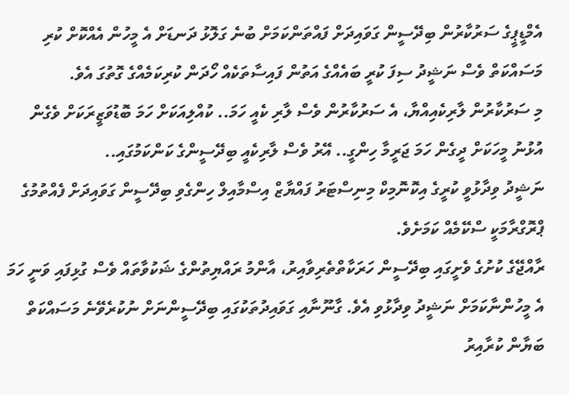އެމްޑީޕީގެ ސަރުކާރުން ބިދޭސީން ގަވައިދަށް ފައްތަންކަމަށް ބުނެ ގަލޮޅު ދަނޑަށް އެ މީހުން އެއްކޮށް ކުރި މަސައްކަތް ވެސް ނަޝީދު ސިފަ ކުރީ ބައެއްގެ އަތުން ފައިސާތަކެއް ހޯދަން ކުރިކަމެއްގެ ގޮތުގަ އެވެ.
މި ސަރުކާރުން ލާރިކެއިއްޔާ، އެ ސަރުކާރުން ވެސް ލާރި ކެއީ ހަމަ.. ކުއްލިއަކަށް ހަމަ ބޮޑުވަޒީރަކަށް ވެގެން އުޅުނު މީހަކަށް ދީގެން ހަމަ ޖަރީމާ ހިންގީ.. އޭރު ވެސް ލާރިކެއީ ބިދޭސީންގެ ކަންކަމުގައި..
ނަޝީދު ވިދާޅުވީ ކުރީގެ އިކޮނޮމިކް މިނިސްޓަރު ފައްޔާޒް އިސްމާއިލް ހިންގެވި ބިދޭސީން ގަވައިދަށް ފެއްތުމުގެ ޕްރޮގްރާމަކީ ސްކޭމެއް ކަމަށެވެ.
ރާއްޖޭގެ ކުށުގެ ވެށީގައި ބިދޭސީން ހަރަކާތްތެރިވާއިރު، އާންމު ރައްޔިތުންގެ ޝަކުވާތައް ވެސް ގުޅިފައި ވަނީ ހަމަ އެ މީހުންނާކަމަށް ނަޝީދު ވިދާޅުވި އެވެ. ގާނޫނާއި ގަވައިދުތަކުގައި ބިދޭސީންނަށް ނުކުރެވޭނެ މަސައްކަތް ބަޔާން ކުރާއިރު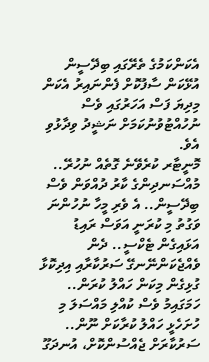އެކަންކަމުގެ ތެރޭގައި ބިދޭސީން އުޅޭކަން ސާފުކޮށް ފެންނައިރު އެކަން މިދިޔަ ފަސް އަހަރުގައި ވެސް ނުހުއްޓުވުނުކަމަށް ނަޝީދު ވިދާޅުވި އެވެ.
މޮނީޓާރ ކުރެވޭނެ ގޮތެއް ނުހުރޭ.. މުއްސަނދިންގެ ކާރު ދުއްވަން ވެސް ބިދޭސީން.. އެ ވެރި މީހާ ނުހުންނަ ވަގުތު މި ކުރަނީ އަވަސް ރައިޑު އަޅައިގެން ޓެކްސީ.. ދެން ވެއްޖެކަންނޭނގޭ ސަރުކާރާއި އިދިކޮޅާ ގުޅިގެން މިކަން ހައްލު ކުރަން.. ހަމަގައިމު ވެސް ކުއްލި މައްސަލަ މި ހުށަހެޅީ ހައްލު ކުރާކަށް ނޫން.. ސަރުކާރަށް ޖެއްސުންކޮށް، އުނދަގޫ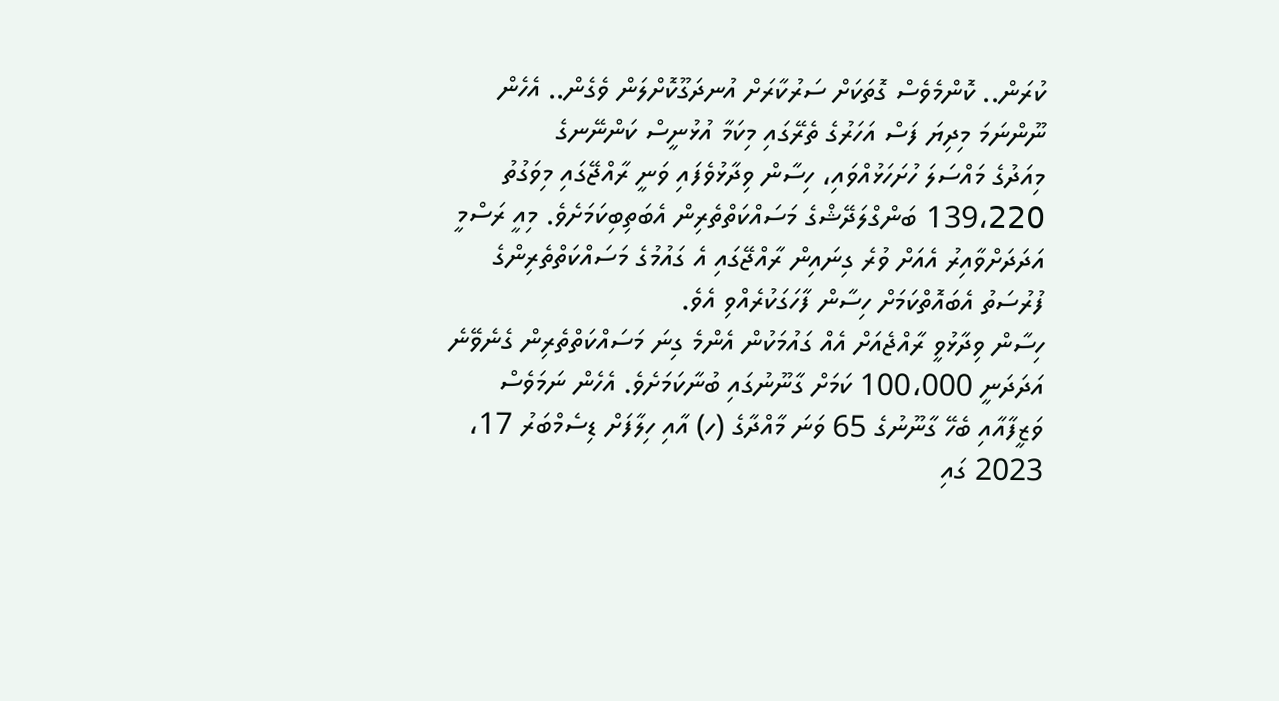ކުރަން.. ކޮންމެވެސް ގޮތަކަށް ސަރުކާރަށް އުނދަގޫކޮށްލަން ވެގެން.. އެހެން ނޫންނަމަ މިދިޔަ ފަސް އަހަރުގެ ތެރޭގައި މިކަމާ އުޅުނީސް ކަންނޭނގެ
މިއަދުގެ މައްސަލަ ހުށަހަޅުއްވައި، ހިސާން ވިދާޅުވެފައި ވަނީ ރާއްޖޭގައި މިވަގުތު 139،220 ބަންގްލަދޭޝްގެ މަސައްކަތްތެރިން އެބަތިބިކަމަށެވެ. މިއީ ރަސްމީ އަދަދަށްވާއިރު އެއަށް ވުރެ ގިނައިން ރާއްޖޭގައި އެ ގައުމުގެ މަސައްކަތްތެރިންގެ ފުރުސަތު އެބައޮތްކަމަށް ހިސާން ފާހަގަކުރެއްވި އެވެ.
ހިސާން ވިދާޅުވީ ރާއްޖެއަށް އެއް ގައުމަކުން އެންމެ ގިނަ މަސައްކަތްތެރިން ގެނެވޭނެ އަދަދަނީ 100،000 ކަމަށް ގާނޫނުގައި ބުނާކަމަށެވެ. އެހެން ނަމަވެސް ވަޒީފާއާއި ބެހޭ ގާނޫނުގެ 65 ވަނަ މާއްދާގެ (ހ) އާއި ހިލާފަށް ޑިސެމްބަރު 17، 2023 ގައި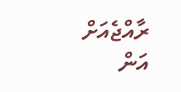ރާއްޖެއަށް އަން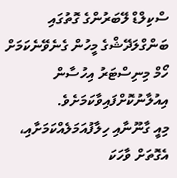ސްކިލްޑް ލޭބަރުންގެ ގޮތުގައި ބަންގްލަދޭޝްގެ މީހުން ގެނެވޭނެކަމަށް ހޯމް މިނިސްޓަރު އިހުސާން އިއުލާނުކޮށްފައިވާކަމަށެވެ.
މިއީ ގާނޫނާއި ހިލާފުއަމަލެއްކަމަށާއި، އެގޮތަށް ވާހަކަ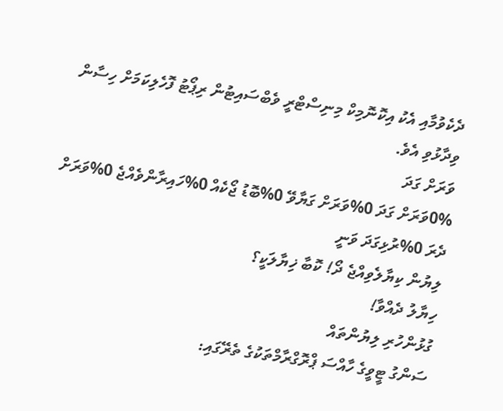ދެކެވުމާއި އެކު އިކޮނޮމިކް މިނިސްޓްރީ ވެބްސައިޓުން ރިޕޯޓު ފޮހެލިކަމަށް ހިސާން ވިދާޅުވި އެވެ.
ވަރަށް ގަދަ
0%ވަރަށް ގަދަ 0%ވަރަށް ގަޔާވޭ 0%ބޮޑު ޖޯކެއް 0%ހައިރާންވެއްޖެ 0%ވަރަށް ދެރަ 0%ރުޅިގަދަ ވަނީ
ލިޔުން ކިޔާލެވިއްޖެ ދޯ! ކޮބާ ޚިޔާލަކީ؟
ހިޔާލު ދެއްވާ!
ގުޅުންހުރި ލިޔުންތައް
ސަންގު ޓީވީގެ ހާއްސަ ޕްރޮގްރާމްތަކުގެ ތެރޭގައި: